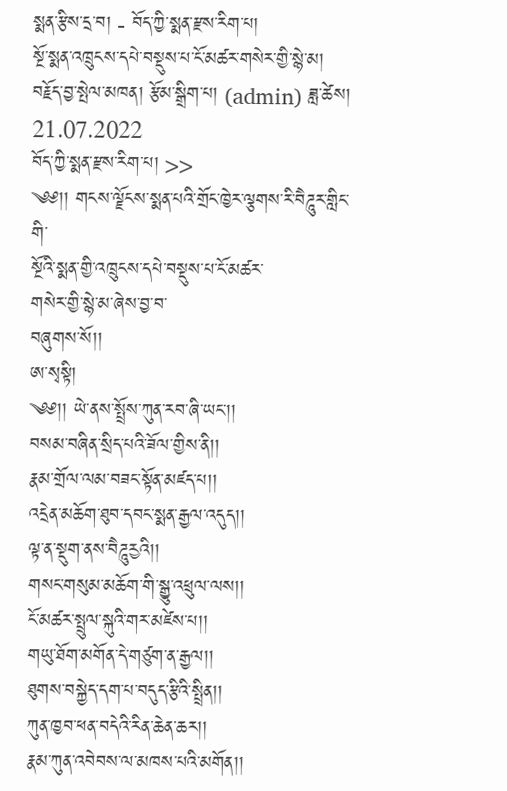སྨན་རྩིས་དྲ་བ། - བོད་ཀྱི་སྨན་རྫས་རིག་པ།
སྔོ་སྨན་འཁྲུངས་དཔེ་བསྡུས་པ་ངོ་མཚར་གསེར་གྱི་སྙེ་མ།
བརྗོད་བྱ་སྤེལ་མཁན། རྩོམ་སྒྲིག་པ། (admin) ཟླ་ཚེས། 21.07.2022
བོད་ཀྱི་སྨན་རྫས་རིག་པ། >>
༄༅།། གངས་ལྗོངས་སྨན་པའི་གྲོང་ཁྱེར་ལྕགས་རི་བཻཌཱུར་གླིང་གི་
སྔོའི་སྨན་གྱི་འཁྲུངས་དཔེ་བསྡུས་པ་ངོ་མཚར་
གསེར་གྱི་སྙེ་མ་ཞེས་བྱ་བ་
བཞུགས་སོ།།
ཨ་སྭསྟི།
༄༅།། ཡེ་ནས་སྤྲོས་ཀུན་རབ་ཞི་ཡང་།།
བསམ་བཞིན་སྲིད་པའི་ཟོལ་གྱིས་ནི།།
རྣམ་གྲོལ་ལམ་བཟང་སྟོན་མཛད་པ།།
འདྲེན་མཆོག་ཐུབ་དབང་སྨན་རྒྱལ་འདུད།།
ལྟ་ན་སྡུག་ནས་བཻཌཱུརྱའི།།
གསང་གསུམ་མཆོག་གི་སྒྱུ་འཕྲུལ་ལས།།
ངོ་མཚར་སྤྲུལ་སྐུའི་གར་མཛེས་པ།།
གཡུ་ཐོག་མགོན་དེ་གཙུག་ན་རྒྱལ།།
ཐུགས་བསྐྱེད་དག་པ་བདུད་རྩིའི་སྤྲིན།།
ཀུན་ཁྱབ་ཕན་བདེའི་རིན་ཆེན་ཆར།།
རྣམ་ཀུན་འབེབས་ལ་མཁས་པའི་མགོན།།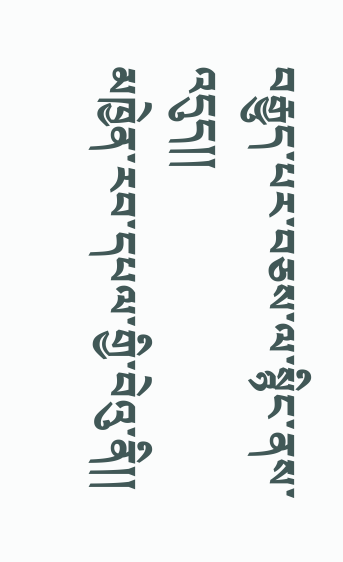བརྒྱུད་པར་བཅས་ལ་སྙིང་ནས་འདུད།།
མཁྱེན་རབ་དཔལ་གྱི་བེའུ་ནི།།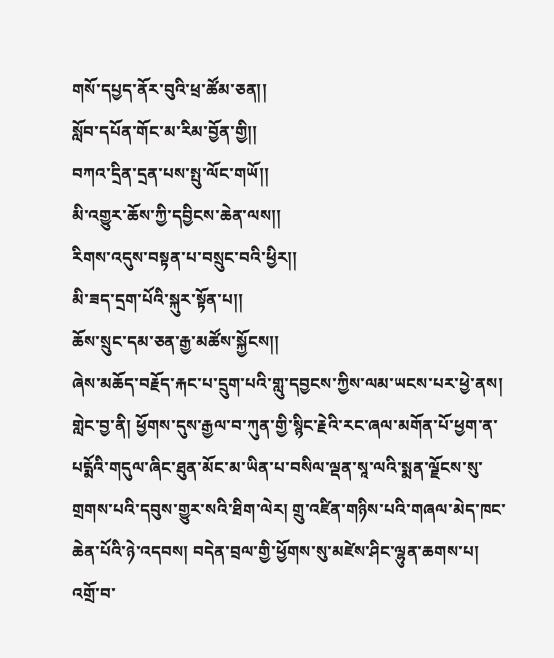གསོ་དཔྱད་ནོར་བུའི་ཕྲ་ཚོམ་ཅན།།
སློབ་དཔོན་གོང་མ་རིམ་བྱོན་གྱི།།
བཀའ་དྲིན་དྲན་པས་སྤུ་ལོང་གཡོ།།
མི་འགྱུར་ཆོས་ཀྱི་དབྱིངས་ཆེན་ལས།།
རིགས་འདུས་བསྟན་པ་བསྲུང་བའི་ཕྱིར།།
མི་ཟད་དྲག་པོའི་སྐུར་སྟོན་པ།།
ཆོས་སྲུང་དམ་ཅན་རྒྱ་མཚོས་སྐྱོངས།།
ཞེས་མཆོད་བརྗོད་རྐང་པ་དྲུག་པའི་གླུ་དབྱངས་ཀྱིས་ལམ་ཡངས་པར་ཕྱེ་ནས། གླེང་བྱ་ནི། ཕྱོགས་དུས་རྒྱལ་བ་ཀུན་གྱི་སྙིང་རྗེའི་རང་ཞལ་མགོན་པོ་ཕྱག་ན་པདྨོའི་གདུལ་ཞིང་ཐུན་མོང་མ་ཡིན་པ་བསིལ་ལྡན་སཱ་ལའི་སྨན་ལྗོངས་སུ་གྲགས་པའི་དབུས་གྱུར་སའི་ཐིག་ལེར། གྲུ་འཛིན་གཉིས་པའི་གཞལ་མེད་ཁང་ཆེན་པོའི་ཉེ་འདབས། བདེན་བྲལ་གྱི་ཕྱོགས་སུ་མཛེས་ཤིང་ལྷུན་ཆགས་པ། འགྲོ་བ་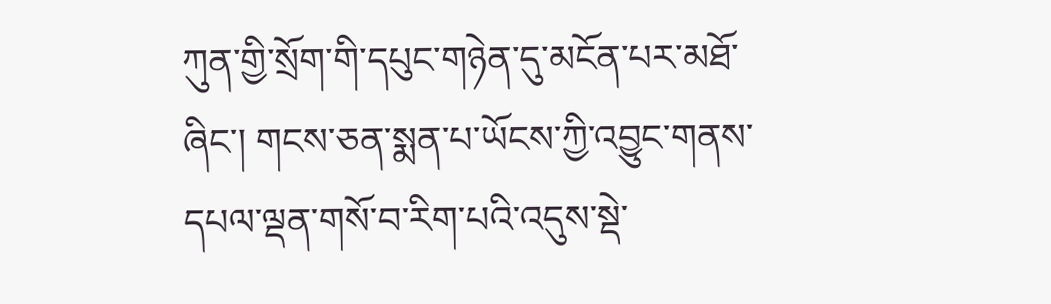ཀུན་གྱི་སྲོག་གི་དཔུང་གཉེན་དུ་མངོན་པར་མཐོ་ཞིང་། གངས་ཅན་སྨན་པ་ཡོངས་ཀྱི་འབྱུང་གནས་དཔལ་ལྡན་གསོ་བ་རིག་པའི་འདུས་སྡེ་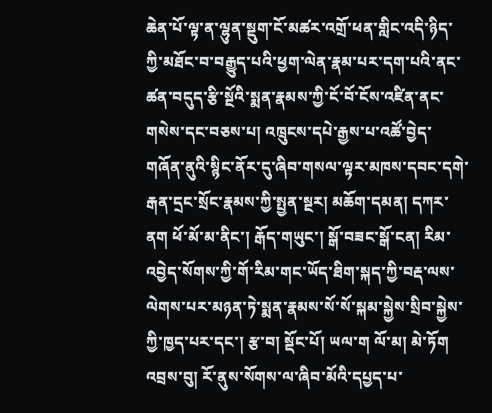ཆེན་པོ་ལྟ་ན་ལྷུན་སྡུག་ངོ་མཚར་འགྲོ་ཕན་གླིང་འདི་ཉིད་ཀྱི་མཐོང་བ་བརྒྱུད་པའི་ཕྱག་ལེན་རྣམ་པར་དག་པའི་ནང་ཚན་བདུད་རྩི་སྔོའི་སྨན་རྣམས་ཀྱི་ངོ་བོ་ངོས་འཛིན་ནང་གསེས་དང་བཅས་པ། འཁྲུངས་དཔེ་རྒྱས་པ་འཚོ་བྱེད་གཞོན་ནུའི་སྙིང་ནོར་དུ་ཞིབ་གསལ་ལྟར་མཁས་དབང་དགེ་རྒན་དྲང་སྲོང་རྣམས་ཀྱི་སྤྱན་སྔར། མཆོག་དམན། དཀར་ནག ཕོ་མོ་མ་ནིང་། རྒོད་གཡུང་། སྒོ་བཟང་སྒོ་ངན། རིམ་འབྱེད་སོགས་ཀྱི་གོ་རིམ་གང་ཡོད་ཐིག་སྐད་ཀྱི་བརྡ་ལས་ལེགས་པར་མཉན་ཏེ་སྨན་རྣམས་སོ་སོ་སྐམ་སྐྱེས་སྲིབ་སྐྱེས་ཀྱི་ཁྱད་པར་དང་། རྩ་བ། སྡོང་པོ། ཡལ་ག ལོ་མ། མེ་ཏོག འབྲས་བུ། རོ་ནུས་སོགས་ལ་ཞིབ་མོའི་དཔྱད་པ་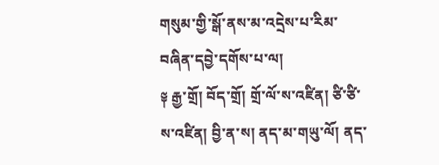གསུམ་གྱི་སྒོ་ནས་མ་འདྲེས་པ་རིམ་བཞིན་དབྱེ་དགོས་པ་ལ།
༈ རྒྱ་གྲོ། བོད་གྲོ། གྲོ་ལོ་ས་འཛིན། ཙི་ཙི་ས་འཛིན། བྱི་ན་ས། ནད་མ་གཡུ་ལོ། ནད་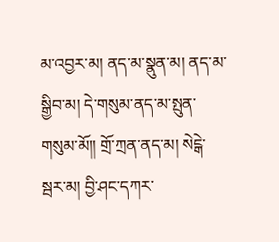མ་འབྱར་མ། ནད་མ་སྣུན་མ། ནད་མ་སྒྱིབ་མ། དེ་གསུམ་ནད་མ་སྤུན་གསུམ་མོ།། གྲོ་ཀྲན་ནད་མ། སེངྒེ་སྦར་མ། བྱི་ཤང་དཀར་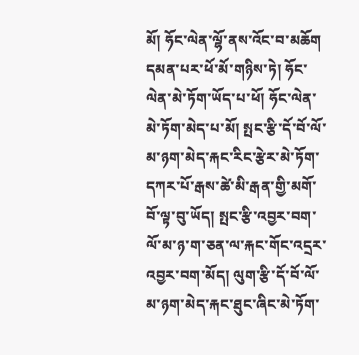མོ། ཧོང་ལེན་ལྷོ་ནས་འོང་བ་མཆོག དམན་པར་ཕོ་མོ་གཉིས་ཏེ། ཧོང་ལེན་མེ་ཏོག་ཡོད་པ་ཕོ། ཧོང་ལེན་མེ་ཏོག་མེད་པ་མོ། སྤང་རྩི་དོ་བོ་ལོ་མ་ཉག་མེད་རྐང་རིང་རྩེར་མེ་ཏོག་དཀར་པོ་རྒས་ཚེ་མི་རྒན་གྱི་མགོ་བོ་ལྟ་བུ་ཡོད། སྤང་རྩི་འབྱར་བག་ལོ་མ་ཉ་ག་ཅན་ལ་རྐང་གོང་འདྲར་འབྱར་བག་མོད། ལུག་རྩི་དོ་བོ་ལོ་མ་ཉག་མེད་རྐང་ཐུང་ཞིང་མེ་ཏོག་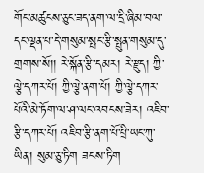གོང་མཚུངས་ཅུང་ཟད་ནག་ལ་དྲི་ཞིམ་བལ་དང་ལྡན་པ་དེ་གསུམ་སྤང་རྩི་སྤུན་གསུམ་དུ་གྲགས་སོ།། རེ་སྐོན་རྩི་དམར། རེ་རྫུད། ཀྱི་ལྕེ་དཀར་པོ། ཀྱི་ལྕེ་ནག་པོ། ཀྱི་ལྕེ་དཀར་པོའི་མེ་ཏོག་ལ་ཤ་ལང་འབངས་ཟེར། འཇིབ་རྩི་དཀར་པོ། འཇིབ་རྩི་ནག་པོ་པྲི་ཡང་ཀུ་ཡིན། སུམ་ཅུ་ཏིག ཟངས་ཏིག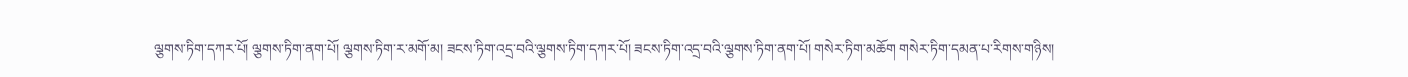ལྕགས་ཏིག་དཀར་པོ། ལྕགས་ཏིག་ནག་པོ། ལྕགས་ཏིག་ར་མགོ་མ། ཟངས་ཏིག་འདྲ་བའི་ལྕགས་ཏིག་དཀར་པོ། ཟངས་ཏིག་འདྲ་བའི་ལྕགས་ཏིག་ནག་པོ། གསེར་ཏིག་མཆོག གསེར་ཏིག་དམན་པ་རིགས་གཉིས།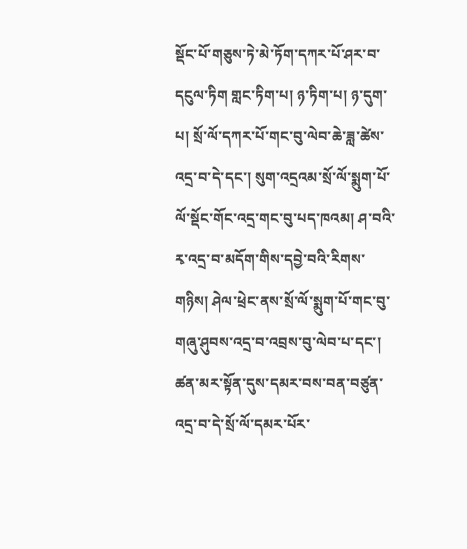སྡོང་པོ་གཅུས་ཏེ་མེ་ཏོག་དཀར་པོ་ཤར་བ་དངུལ་ཏིག གླང་ཏིག་པ། ཉ་ཏིག་པ། ཉ་དུག་པ། སྲོ་ལོ་དཀར་པོ་གང་བུ་ལེབ་ཆེ་ཟླ་ཚེས་འདྲ་བ་དེ་དང་། སུག་འདྲའམ་སྲོ་ལོ་སྨུག་པོ་ལོ་སྡོང་གོང་འདྲ་གང་བུ་པད་ཁའམ། ཤ་བའི་རྭ་འདྲ་བ་མདོག་གིས་དབྱེ་བའི་རིགས་གཉིས། ཤེལ་ཕྲེང་ནས་སྲོ་ལོ་སྨུག་པོ་གང་བུ་གཞུ་ཤུབས་འདྲ་བ་འབྲས་བུ་ལེབ་པ་དང་། ཚན་མར་སྟོན་དུས་དམར་བས་བན་བཙུན་འདྲ་བ་དེ་སྲོ་ལོ་དམར་པོར་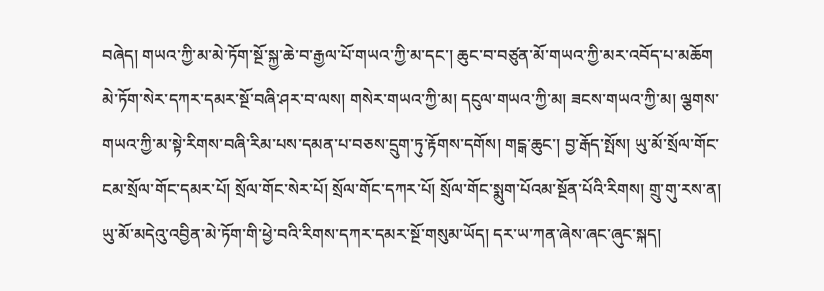བཞེད། གཡའ་ཀྱི་མ་མེ་ཏོག་སྔོ་སྐྱ་ཆེ་བ་རྒྱལ་པོ་གཡའ་ཀྱི་མ་དང་། ཆུང་བ་བཙུན་མོ་གཡའ་ཀྱི་མར་འབོད་པ་མཆོག མེ་ཏོག་སེར་དཀར་དམར་སྔོ་བཞི་ཤར་བ་ལས། གསེར་གཡའ་ཀྱི་མ། དངུལ་གཡའ་ཀྱི་མ། ཟངས་གཡའ་ཀྱི་མ། ལྕགས་གཡའ་ཀྱི་མ་སྟེ་རིགས་བཞི་རིམ་པས་དམན་པ་བཅས་དྲུག་ཏུ་རྟོགས་དགོས། གངྒ་ཆུང་། བྱ་རྒོད་སྤོས། ཡུ་མོ་སྲོལ་གོང་ངམ་སྲོལ་གོང་དམར་པོ། སྲོལ་གོང་སེར་པོ། སྲོལ་གོང་དཀར་པོ། སྲོལ་གོང་སྨུག་པོའམ་སྔོན་པོའི་རིགས། གྲུ་གུ་རས་ན། ཡུ་མོ་མདེའུ་འབྱིན་མེ་ཏོག་གི་ཕྱེ་བའི་རིགས་དཀར་དམར་སྔོ་གསུམ་ཡོད། དར་ཡ་ཀན་ཞེས་ཞང་ཞུང་སྐད།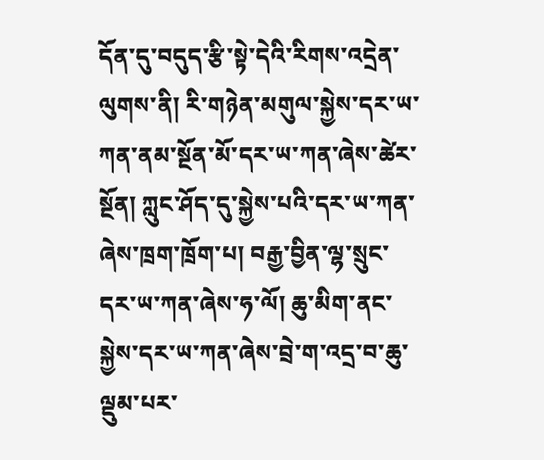དོན་དུ་བདུད་རྩི་སྟེ་དེའི་རིགས་འདྲེན་ལུགས་ནི། རི་གཉེན་མགུལ་སྐྱེས་དར་ཡ་ཀན་ནམ་སྔོན་མོ་དར་ཡ་ཀན་ཞེས་ཚེར་སྔོན། ཀླུང་ཤོད་དུ་སྐྱེས་པའི་དར་ཡ་ཀན་ཞེས་ཁྲག་ཁྲོག་པ། བརྒྱ་བྱིན་ལྷ་སྲུང་དར་ཡ་ཀན་ཞེས་ཧ་ལོ། ཆུ་མིག་ནང་སྐྱེས་དར་ཡ་ཀན་ཞེས་བྲེ་ག་འདྲ་བ་ཆུ་ལྡུམ་པར་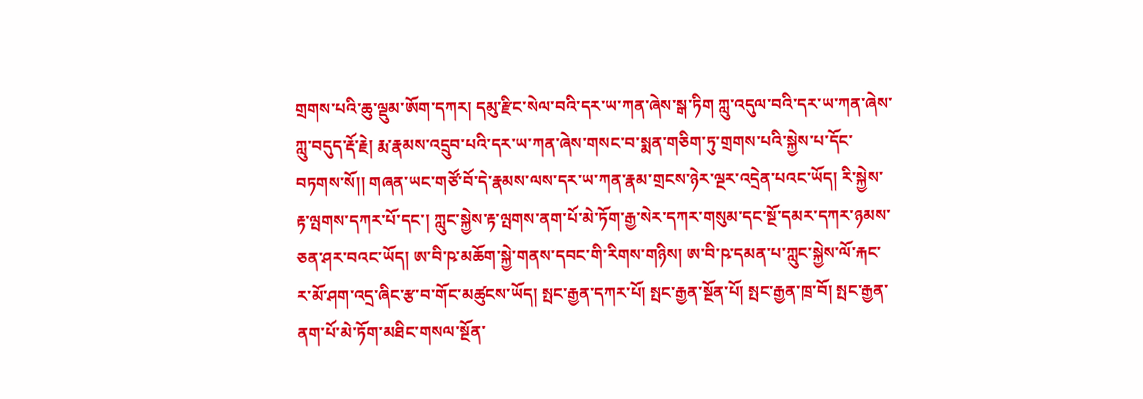གྲགས་པའི་ཆུ་ལྡུམ་ཨོག་དཀར། དམུ་རྫིང་སེལ་བའི་དར་ཡ་ཀན་ཞེས་སྒ་ཏིག ཀླུ་འདུལ་བའི་དར་ཡ་ཀན་ཞེས་ཀླུ་བདུད་རྡོ་རྗེ། རྨ་རྣམས་འདྲུབ་པའི་དར་ཡ་ཀན་ཞེས་གསང་བ་སྨན་གཅིག་ཏུ་གྲགས་པའི་སྐྱེས་པ་དོང་བཏགས་སོ།། གཞན་ཡང་གཙོ་བོ་དེ་རྣམས་ལས་དར་ཡ་ཀན་རྣམ་གྲངས་ཉེར་ལྔར་འདྲེན་པའང་ཡོད། རི་སྐྱེས་རྟ་ལྤགས་དཀར་པོ་དང་། ཀླུང་སྐྱེས་རྟ་ལྤགས་ནག་པོ་མེ་ཏོག་རྒྱ་སེར་དཀར་གསུམ་དང་སྔོ་དམར་དཀར་ཉམས་ཅན་ཤར་བའང་ཡོད། ཨ་བི་ཥ་མཆོག་སྐྱེ་གནས་དབང་གི་རིགས་གཉིས། ཨ་བི་ཥ་དམན་པ་ཀླུང་སྐྱེས་ལོ་རྐང་ར་མོ་ཤག་འདྲ་ཞིང་རྩ་བ་གོང་མཚུངས་ཡོད། སྤང་རྒྱན་དཀར་པོ། སྤང་རྒྱན་སྔོན་པོ། སྤང་རྒྱན་ཁྲ་བོ། སྤང་རྒྱན་ནག་པོ་མེ་ཏོག་མཐིང་གསལ་སྔོན་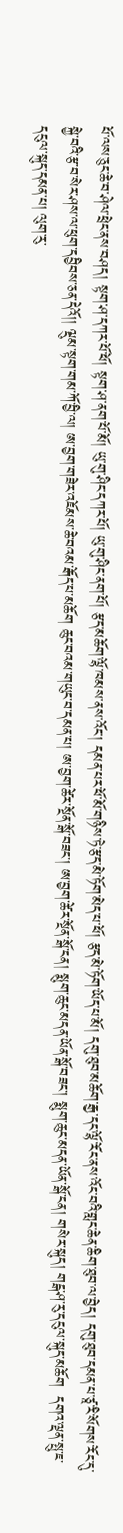པོ་ལས་ཅུང་ཆེ་བ་ཤེལ་ཕྲེང་ནས་བཤད། སྟག་ཤ་དཀར་པོ་ཕོ། སྟག་ཤ་ནག་པོ་མོ། ཡུ་གུ་ཤིང་དཀར་པོ། ཡུ་གུ་ཤིང་ནག་པོ། རྩད་མཆོག་ལྷོ་ཁམས་ནས་འོང་། དམན་པར་ཕོ་མོ་གཉིས་ཏེ་རྩད་མེ་ཏོག་མེད་པ་ཕོ། རྩད་མེ་ཏོག་ཡོད་པ་མོ། དགུ་ཐུབ་མཆོག་རྒྱ་དང་ལྷོ་རོང་ནས་འོང་བའི་གླང་ཆེན་ཆིག་ཐུབ་ལ་བྱེད། དགུ་ཐུབ་དམན་པ་ཙཱ་རི་སོགས་རོང་དུ་སྐྱེ་བའི་རྩ་བ་སེར་ཤས་ལ་ཕུག་དབྱིབས་ཅན་དེའོ།། ལྡུམ་སྟག་གམ་ཀོ་བྱི་ལ། ཨ་བྱག་གཟེར་འཇོམས་ཆེ་བའམ་རྒོད་པ་མཆོག ཆུང་བའམ་གཡུང་བ་དམན་པ། ཨ་བྱག་ཚེར་སྔོན་སྒོ་བཟང་། ཨ་བྱག་ཚེར་སྔོན་སྒོ་ངན། སྨུག་ཆུང་མདན་ཡོན་སྒོ་བཟང་། སྨུག་ཆུང་མདན་ཡོན་སྒོ་ངན། གསེར་སྐུད། གངྒ་ཤ་རུ་དངུལ་སྐུད་མཆོག  དགའ་ལྡན་སྤུ་ཇ་དངུལ་སྐུད་དམན་པ། ལུག་རུ་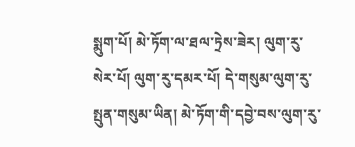སྨུག་པོ། མེ་ཏོག་ལ་ཐལ་ཏྲེས་ཟེར། ལུག་རུ་སེར་པོ། ལུག་རུ་དམར་པོ། དེ་གསུམ་ལུག་རུ་སྤུན་གསུམ་ཡིན། མེ་ཏོག་གི་དབྱེ་བས་ལུག་རུ་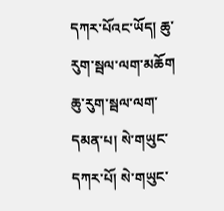དཀར་པོའང་ཡོད། ཆུ་རུག་སྦལ་ལག་མཆོག ཆུ་རུག་སྦལ་ལག་དམན་པ། སེ་གཡུང་དཀར་པོ། སེ་གཡུང་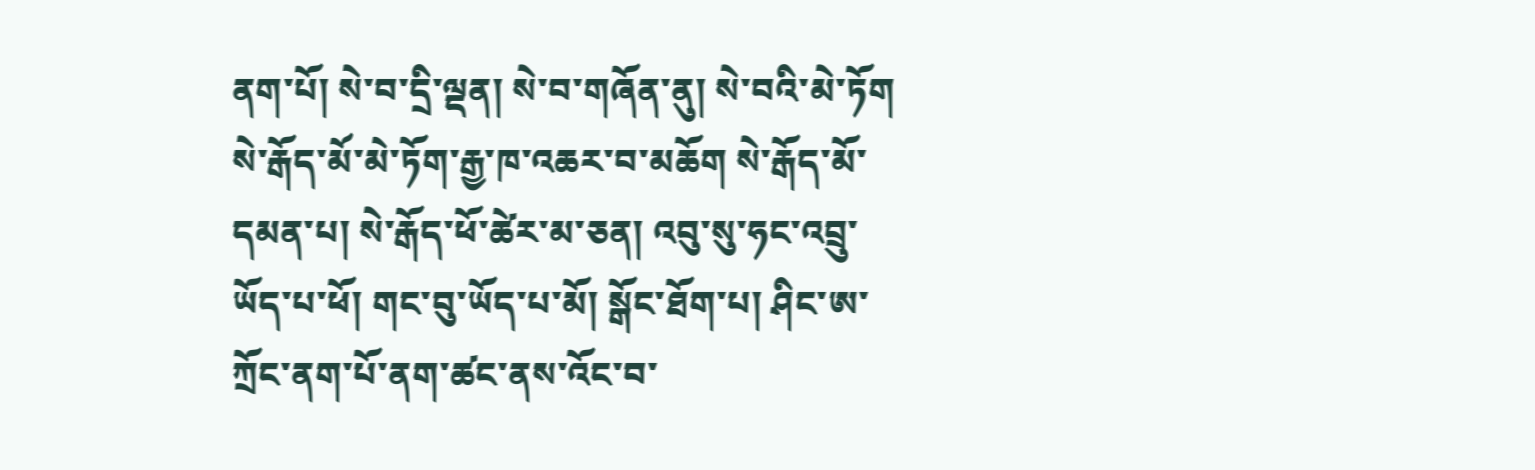ནག་པོ། སེ་བ་དྲི་ལྡན། སེ་བ་གཞོན་ནུ། སེ་བའི་མེ་ཏོག སེ་རྒོད་མོ་མེ་ཏོག་རྒྱ་ཁ་འཆར་བ་མཆོག སེ་རྒོད་མོ་དམན་པ། སེ་རྒོད་ཕོ་ཚེར་མ་ཅན། འབུ་སུ་ཧང་འབྲུ་ཡོད་པ་ཕོ། གང་བུ་ཡོད་པ་མོ། སྒོང་ཐོག་པ། ཤིང་ཨ་ཀྲོང་ནག་པོ་ནག་ཚང་ནས་འོང་བ་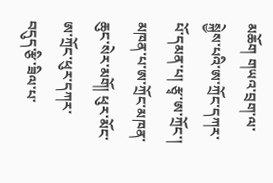མཆོག གཡའ་བྲག་ལ་སྐྱེས་པའི་ཨ་ཀྲོང་དཀར་པོ་དམན་པ། རྩྭ་ཨ་ཀྲོང་། མཁན་པ་ཨ་ཀྲོང་མཁན་ཆུང་སེར་མགོ། ཕུར་མོང་ཨ་ཀྲོང་ཕུར་དཀར་བདུད་རྩི་ཟིལ་པ་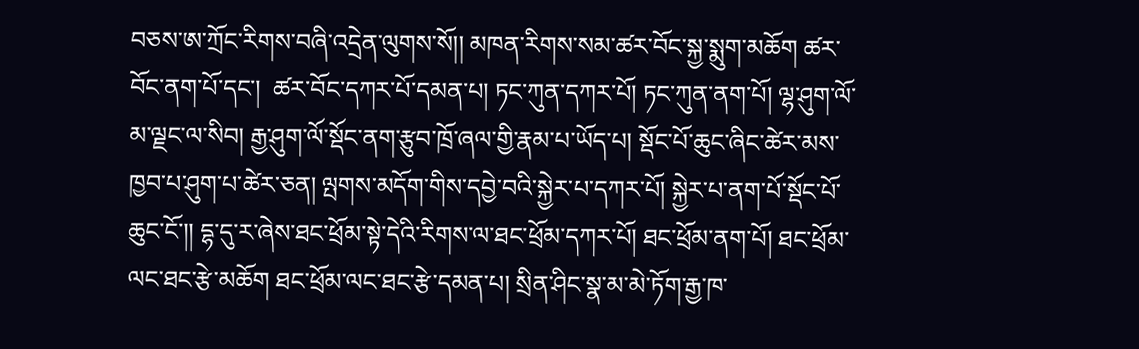བཅས་ཨ་ཀྲོང་རིགས་བཞི་འདྲེན་ལུགས་སོ།། མཁན་རིགས་སམ་ཚར་བོང་སྐྱ་སྨུག་མཆོག ཚར་བོང་ནག་པོ་དང་།  ཚར་བོང་དཀར་པོ་དམན་པ། ཏང་ཀུན་དཀར་པོ། ཏང་ཀུན་ནག་པོ། ལྷ་ཤུག་ལོ་མ་ལྗང་ལ་སིབ། རྒྱ་ཤུག་ལོ་སྡོང་ནག་རྩུབ་ཁྲོ་ཞལ་གྱི་རྣམ་པ་ཡོད་པ། སྡོང་པོ་ཆུང་ཞིང་ཚེར་མས་ཁྱབ་པ་ཤུག་པ་ཚེར་ཅན། ལྤགས་མདོག་གིས་དབྱེ་བའི་སྐྱེར་པ་དཀར་པོ། སྐྱེར་པ་ནག་པོ་སྡོང་པོ་ཆུང་ངོ་།། དྷ་དུ་ར་ཞེས་ཐང་ཕྲོམ་སྟེ་དེའི་རིགས་ལ་ཐང་ཕྲོམ་དཀར་པོ། ཐང་ཕྲོམ་ནག་པོ། ཐང་ཕྲོམ་ལང་ཐང་རྩེ་མཆོག ཐང་ཕྲོམ་ལང་ཐང་རྩེ་དམན་པ། སྲིན་ཤིང་སྣ་མ་མེ་ཏོག་རྒྱ་ཁ་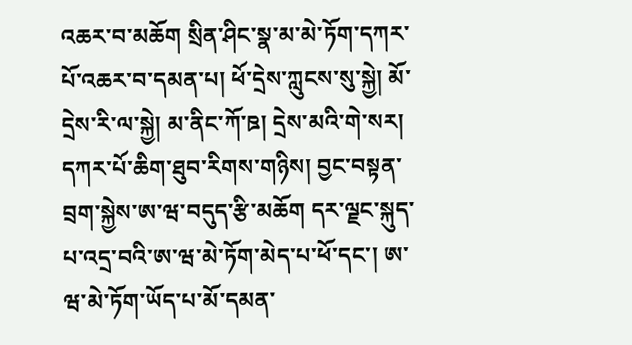འཆར་བ་མཆོག སྲིན་ཤིང་སྣ་མ་མེ་ཏོག་དཀར་པོ་འཆར་བ་དམན་པ། ཕོ་དྲེས་ཀླུངས་སུ་སྐྱེ། མོ་དྲེས་རི་ལ་སྐྱེ། མ་ནིང་ཀོ་ཋ། དྲེས་མའི་གེ་སར། དཀར་པོ་ཆིག་ཐུབ་རིགས་གཉིས། བྱང་བསྟན་བྲག་སྐྱེས་ཨ་ཝ་བདུད་རྩི་མཆོག དར་ལྗང་སྐུད་པ་འདྲ་བའི་ཨ་ཝ་མེ་ཏོག་མེད་པ་ཕོ་དང་། ཨ་ཝ་མེ་ཏོག་ཡོད་པ་མོ་དམན་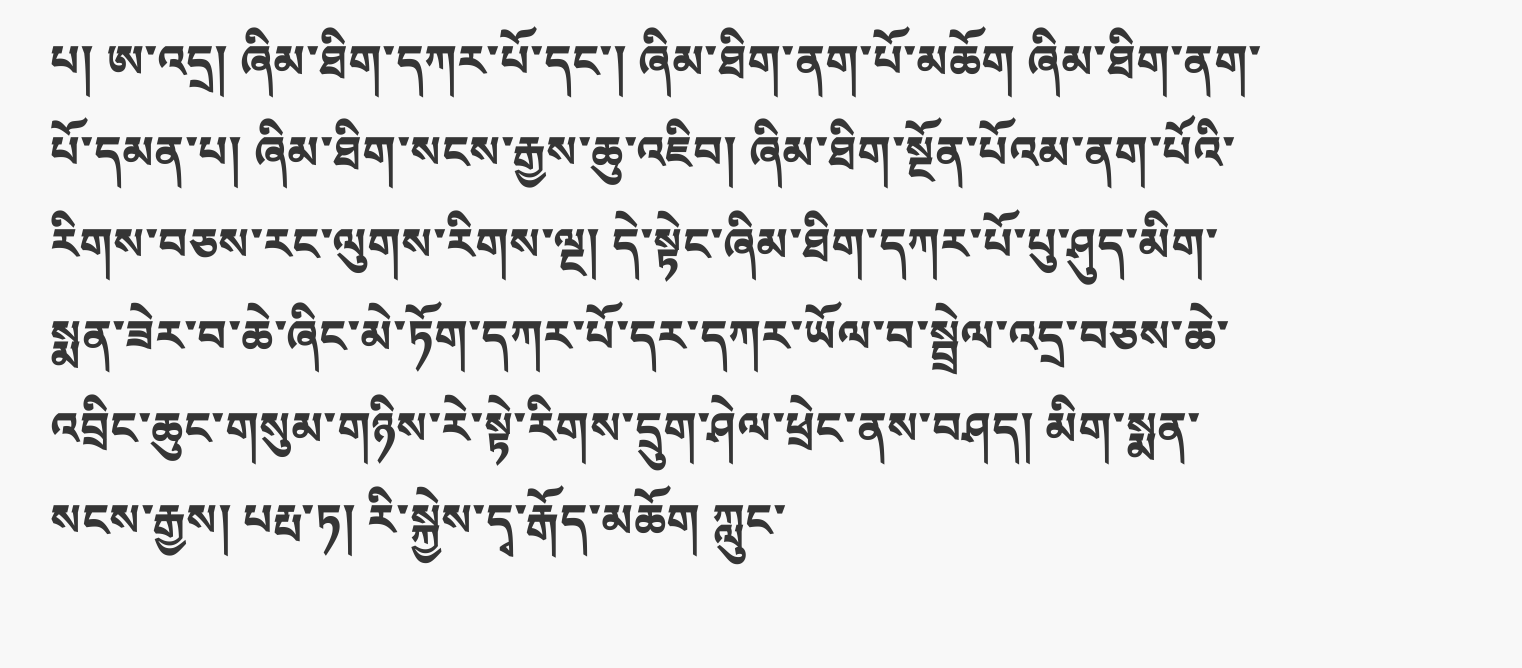པ། ཨ་འདྲ། ཞིམ་ཐིག་དཀར་པོ་དང་། ཞིམ་ཐིག་ནག་པོ་མཆོག ཞིམ་ཐིག་ནག་པོ་དམན་པ། ཞིམ་ཐིག་སངས་རྒྱས་ཆུ་འཇིབ། ཞིམ་ཐིག་སྔོན་པོའམ་ནག་པོའི་རིགས་བཅས་རང་ལུགས་རིགས་ལྔ། དེ་སྟེང་ཞིམ་ཐིག་དཀར་པོ་པུ་ཤུད་མིག་སྨན་ཟེར་བ་ཆེ་ཞིང་མེ་ཏོག་དཀར་པོ་དར་དཀར་ཡོལ་བ་སྦྲེལ་འདྲ་བཅས་ཆེ་འབྲིང་ཆུང་གསུམ་གཉིས་རེ་སྟེ་རིགས་དྲུག་ཤེལ་ཕྲེང་ནས་བཤད། མིག་སྨན་སངས་རྒྱས། པརྤ་ཏ། རི་སྐྱེས་དྭ་རྒོད་མཆོག ཀླུང་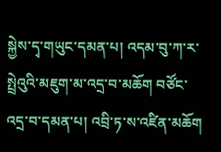སྐྱེས་དྭ་གཡུང་དམན་པ། འདམ་བུ་ཀ་ར་སྤྲེའུའི་མཇུག་མ་འདྲ་བ་མཆོག བཙོང་འདྲ་བ་དམན་པ། འབྲི་ཏ་ས་འཛིན་མཆོག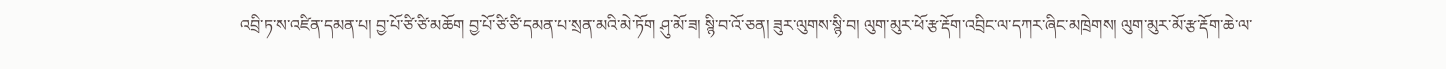འབྲི་ཏ་ས་འཛིན་དམན་པ། བྱ་པོ་ཙི་ཙི་མཆོག བྱ་པོ་ཙི་ཙི་དམན་པ་སྲན་མའི་མེ་ཏོག ཤུ་མོ་ཟ། སྙི་བ་འོ་ཅན། ཟུར་ལུགས་སྙི་བ། ལུག་མུར་ཕོ་རྩ་རྡོག་འབྲིང་ལ་དཀར་ཞིང་མཁྲེགས། ལུག་མུར་མོ་རྩ་རྡོག་ཆེ་ལ་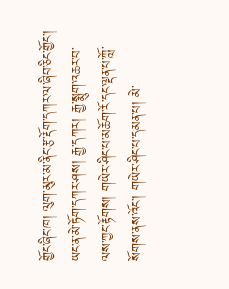གྱོང་ཞིང་ཁ། ལུག་མུར་མ་ནིང་རྩ་རྡོག་དཀར་ལ་ཞིབ་ཅིང་གྱོང་། ཡང་ན་མེ་ཏོག་དཀར་ཤས། རྒྱ་དཀར། རྒྱ་སྨུག་འཆར་བ་ལས་ཀྱང་རྟོགས། གཡེར་ཤིང་པ་མཆོག་རོ་དང་ལྡན་པ་ཀློ་སོགས་ནས་འོང་། གཡེར་ཤིང་པ་དམན་པ། མེ་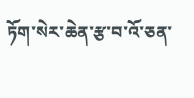ཏོག་སེར་ཆེན་རྩ་བ་འོ་ཅན་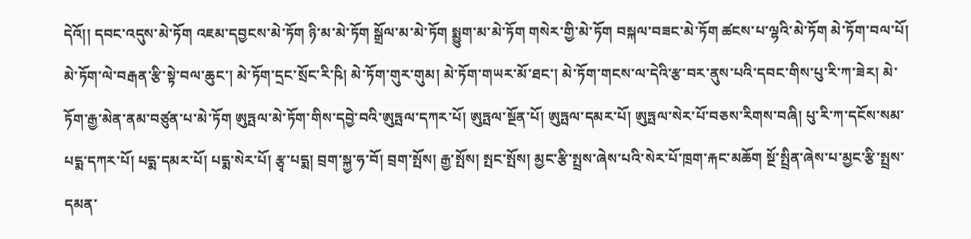དེའོ།། དབང་འདུས་མེ་ཏོག འཇམ་དབྱངས་མེ་ཏོག ཉི་མ་མེ་ཏོག སྒྲོལ་མ་མེ་ཏོག སྨྱུག་མ་མེ་ཏོག གསེར་གྱི་མེ་ཏོག བསྐལ་བཟང་མེ་ཏོག ཚངས་པ་ལྷའི་མེ་ཏོག མེ་ཏོག་བལ་པོ། མེ་ཏོག་ལེ་བརྒན་རྩི་སྟེ་བལ་ཆུང་། མེ་ཏོག་དྲང་སྲོང་རི་ཥི། མེ་ཏོག་གུར་གུམ། མེ་ཏོག་གཡར་མོ་ཐང་། མེ་ཏོག་གངས་ལ་དེའི་རྩ་བར་ནུས་པའི་དབང་གིས་པུ་རི་ཀ་ཟེར། མེ་ཏོག་རྒྱ་མེན་ནམ་བཙུན་པ་མེ་ཏོག ཨུཏྤལ་མེ་ཏོག་གིས་དབྱེ་བའི་ཨུཏྤལ་དཀར་པོ། ཨུཏྤལ་སྔོན་པོ། ཨུཏྤལ་དམར་པོ། ཨུཏྤལ་སེར་པོ་བཅས་རིགས་བཞི། པུ་རི་ཀ་དངོས་སམ་པདྨ་དཀར་པོ། པདྨ་དམར་པོ། པདྨ་སེར་པོ། རྩྭ་པདྨ། བྲག་སྐྱ་ཧ་བོ། བྲག་སྤོས། རྒྱ་སྤོས། སྤང་སྤོས། མྱང་རྩི་སྤྲས་ཞེས་པའི་སེར་པོ་ཁྲག་རྐང་མཆོག སྔོ་སྤྲིན་ཞེས་པ་མྱང་རྩི་སྤྲས་དམན་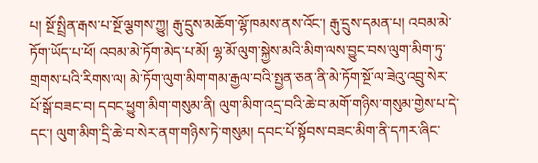པ། སྔོ་སྤྲིན་རྒས་པ་སྔོ་ལྕགས་ཀྱུ། རྒུ་དྲུས་མཆོག་ལྷོ་ཁམས་ནས་འོང་། རྒུ་དྲུས་དམན་པ། འབམ་མེ་ཏོག་ཡོད་པ་ཕོ། འབམ་མེ་ཏོག་མེད་པ་མོ། ལྷ་མོ་ལུག་སྐྱེས་མའི་མིག་ལས་བྱུང་བས་ལུག་མིག་ཏུ་གྲགས་པའི་རིགས་ལ། མེ་ཏོག་ལུག་མིག་གམ་རྒྱལ་བའི་སྤྱན་ཅན་ནི་མེ་ཏོག་སྔོ་ལ་ཟེའུ་འབྲུ་སེར་པོ་སྒོ་བཟང་བ། དབང་ཕྱུག་མིག་གསུམ་ནི། ལུག་མིག་འདྲ་བའི་ཆེ་བ་མགོ་གཉིས་གསུམ་གྱེས་པ་དེ་དང་། ལུག་མིག་དྲི་ཆེ་བ་སེར་ནག་གཉིས་ཏེ་གསུམ། དབང་པོ་སྟོབས་བཟང་མིག་ནི་དཀར་ཞིང་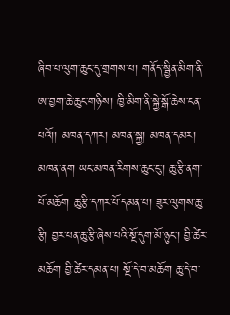ཞིབ་པ་ལུག་ཆུང་དུ་གྲགས་པ། གནོད་སྦྱིན་མིག་ནི་ཨ་བྱག་ཆེ་ཆུང་གཉིས། ཁྱི་མིག་ནི་སྐྱེ་སྒོ་ཆེས་ངན་པའོ།། མཁན་དཀར། མཁན་སྐྱ། མཁན་དམར། མཁན་ནག ཡང་མཁན་རིགས་ཆུང་ངུ་། ཆུ་རྩི་ནག་པོ་མཆོག ཆུ་རྩི་དཀར་པོ་དམན་པ། ཟུར་ལུགས་ཆུ་རྩི། བྱར་པན་ཆུ་རྩི་ཞེས་པའི་སྔོ་དུག་མོ་ཉུང་། བྱི་ཚེར་མཆོག བྱི་ཚེར་དམན་པ། སྔོ་དེ་བ་མཆོག ཆུ་དེ་བ་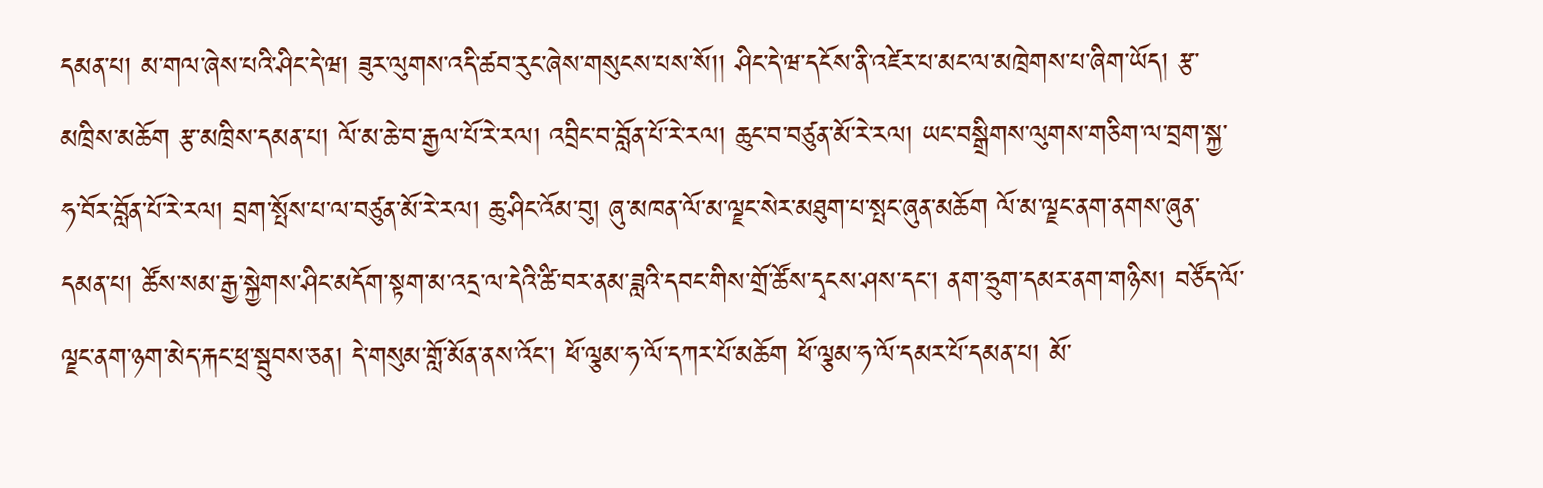དམན་པ། མ་གལ་ཞེས་པའི་ཤིང་དེ་ཝ། ཟུར་ལུགས་འདི་ཚབ་རུང་ཞེས་གསུངས་པས་སོ།། ཤིང་དེ་ཝ་དངོས་ནི་འཛེར་པ་མང་ལ་མཁྲེགས་པ་ཞིག་ཡོད། རྩ་མཁྲིས་མཆོག རྩ་མཁྲིས་དམན་པ། ལོ་མ་ཆེ་བ་རྒྱལ་པོ་རེ་རལ། འབྲིང་བ་བློན་པོ་རེ་རལ། ཆུང་བ་བཙུན་མོ་རེ་རལ། ཡང་བསྒྲིགས་ལུགས་གཅིག་ལ་བྲག་སྐྱ་ཧ་བོར་བློན་པོ་རེ་རལ། བྲག་སྤོས་པ་ལ་བཙུན་མོ་རེ་རལ། ཆུ་ཤིང་འོམ་བུ། ཞུ་མཁན་ལོ་མ་ལྗང་སེར་མཐུག་པ་སྤང་ཞུན་མཆོག ལོ་མ་ལྗང་ནག་ནགས་ཞུན་དམན་པ། ཚོས་སམ་རྒྱ་སྐྱེགས་ཤིང་མདོག་སྟག་མ་འདྲ་ལ་དེའི་ཚི་བར་ནམ་ཟླའི་དབང་གིས་གྲོ་ཚོས་དྭངས་ཤས་དང་། ནག་ཧྲུག་དམར་ནག་གཉིས། བཙོད་ལོ་ལྗང་ནག་ཉག་མེད་རྐང་ཕྲ་སྦུབས་ཅན། དེ་གསུམ་གློ་མོན་ནས་འོང་། ཕོ་ལྕམ་ཧ་ལོ་དཀར་པོ་མཆོག ཕོ་ལྕམ་ཧ་ལོ་དམར་པོ་དམན་པ། མོ་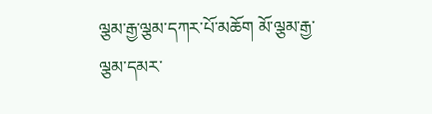ལྕམ་རྒྱ་ལྕམ་དཀར་པོ་མཆོག མོ་ལྕམ་རྒྱ་ལྕམ་དམར་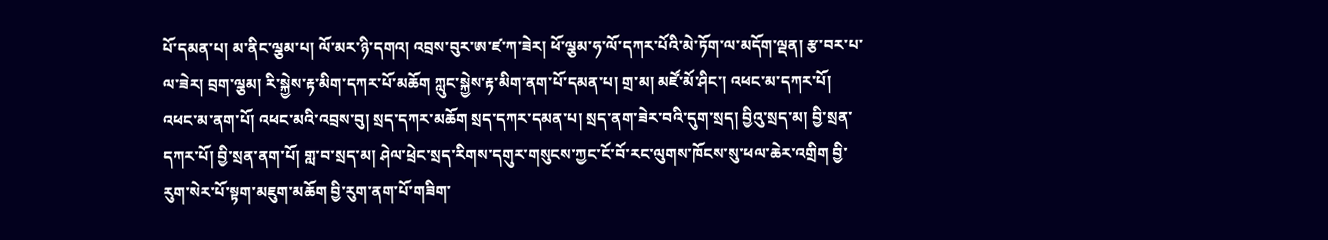པོ་དམན་པ། མ་ནིང་ལྕམ་པ། ལོ་མར་ཉི་དགའ། འབྲས་བུར་ཨ་ཛ་ཀ་ཟེར། ཕོ་ལྕམ་ཧ་ལོ་དཀར་པོའི་མེ་ཏོག་ལ་མདོག་ལྡན། རྩ་བར་པ་ལ་ཟེར། བྲག་ལྕམ། རི་སྐྱེས་རྟ་མིག་དཀར་པོ་མཆོག ཀླུང་སྐྱེས་རྟ་མིག་ནག་པོ་དམན་པ། གྲ་མ། མཛོ་མོ་ཤིང་། འཕང་མ་དཀར་པོ། འཕང་མ་ནག་པོ། འཕང་མའི་འབྲས་བུ། སྲད་དཀར་མཆོག སྲད་དཀར་དམན་པ། སྲད་ནག་ཟེར་བའི་དུག་སྲད། བྱིའུ་སྲད་མ། བྱི་སྲན་དཀར་པོ། བྱི་སྲན་ནག་པོ། གླ་བ་སྲད་མ། ཤེལ་ཕྲེང་སྲད་རིགས་དགུར་གསུངས་ཀྱང་ངོ་བོ་རང་ལུགས་ཁོངས་སུ་ཕལ་ཆེར་འགྲིག བྱི་རུག་སེར་པོ་སྟག་མཇུག་མཆོག བྱི་རུག་ནག་པོ་གཟིག་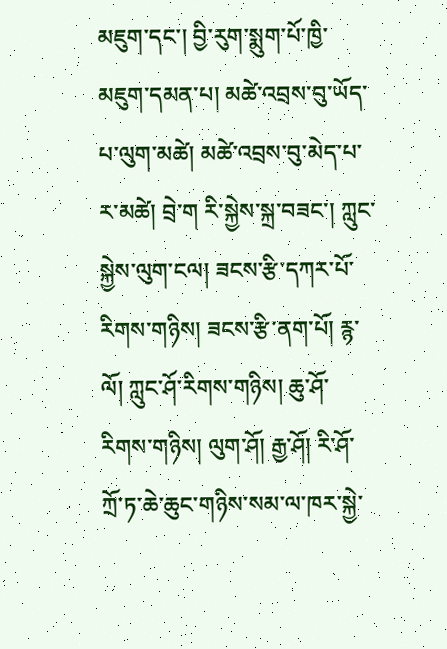མཇུག་དང་། བྱི་རུག་སྨུག་པོ་ཁྱི་མཇུག་དམན་པ། མཚེ་འབྲས་བུ་ཡོད་པ་ལུག་མཚེ། མཚེ་འབྲས་བུ་མེད་པ་ར་མཚེ། བྲེ་ག རི་སྐྱེས་སྐྲ་བཟང་། ཀླུང་སྐྱེས་ལུག་ངལ། ཟངས་རྩི་དཀར་པོ་རིགས་གཉིས། ཟངས་རྩི་ནག་པོ། རྙ་ལོ། ཀླུང་ཤོ་རིགས་གཉིས། ཆུ་ཤོ་རིགས་གཉིས། ལུག་ཤོ། རྒྱ་ཤོ། རི་ཤོ་ཀྲོ་ཏ་ཆེ་ཆུང་གཉིས་སམ་ལ་ཁར་སྐྱེ་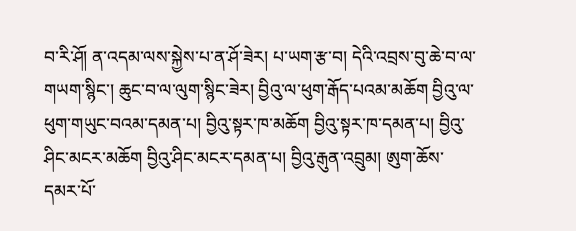བ་རི་ཤོ། ན་འདམ་ལས་སྐྱེས་པ་ན་ཤོ་ཟེར། པ་ཡག་རྩ་བ། དེའི་འབྲས་བུ་ཆེ་བ་ལ་གཡག་སྙིང་། ཆུང་བ་ལ་ལུག་སྙིང་ཟེར། བྱིའུ་ལ་ཕུག་རྒོད་པའམ་མཆོག བྱིའུ་ལ་ཕུག་གཡུང་བའམ་དམན་པ། བྱིའུ་སྟར་ཁ་མཆོག བྱིའུ་སྟར་ཁ་དམན་པ། བྱིའུ་ཤིང་མངར་མཆོག བྱིའུ་ཤིང་མངར་དམན་པ། བྱིའུ་རྒུན་འབྲུམ། ཨུག་ཆོས་དམར་པོ་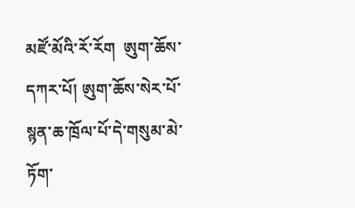མཛོ་མོའི་རོ་རོག  ཨུག་ཆོས་དཀར་པོ། ཨུག་ཆོས་སེར་པོ་སྙན་ཆ་ཁྲོལ་པོ་དེ་གསུམ་མེ་ཏོག་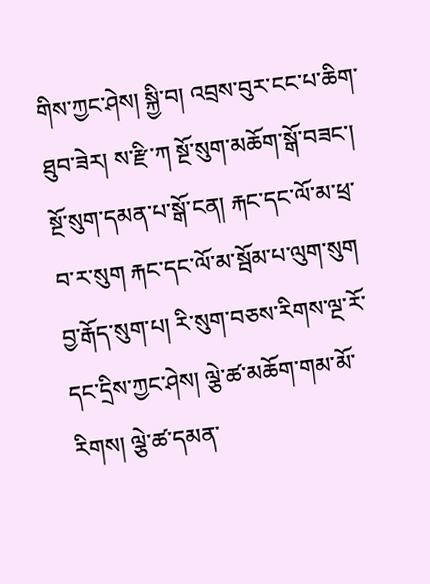གིས་ཀྱང་ཤེས། སྐྱི་བ། འབྲས་བུར་ངང་པ་ཆིག་ཐུབ་ཟེར། ས་རྫི་ཀ སྔོ་སུག་མཆོག་སྒོ་བཟང་། སྔོ་སུག་དམན་པ་སྒོ་ངན། རྐང་དང་ལོ་མ་ཕྲ་བ་ར་སུག རྐང་དང་ལོ་མ་སྦོམ་པ་ལུག་སུག བྱ་རྒོད་སུག་པ། རི་སུག་བཅས་རིགས་ལྔ་རོ་དང་དྲིས་ཀྱང་ཤེས། ལྕེ་ཚ་མཆོག་གམ་མོ་རིགས། ལྕེ་ཚ་དམན་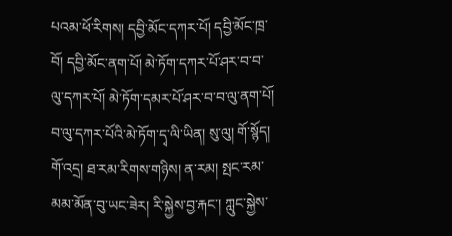པའམ་ཕོ་རིགས། དབྱི་མོང་དཀར་པོ། དབྱི་མོང་ཁྲ་བོ། དབྱི་མོང་ནག་པོ། མེ་ཏོག་དཀར་པོ་ཤར་བ་བ་ལུ་དཀར་པོ། མེ་ཏོག་དམར་པོ་ཤར་བ་བ་ལུ་ནག་པོ། བ་ལུ་དཀར་པོའི་མེ་ཏོག་དྭ་ལི་ཡིན། སུ་ལུ། གོ་སྙོད། གོ་འདྲ། ཐ་རམ་རིགས་གཉིས། ན་རམ། སྤང་རམ་མམ་མོན་བུ་ཡང་ཟེར། རི་སྐྱེས་བྱ་རྐང་། ཀླུང་སྐྱེས་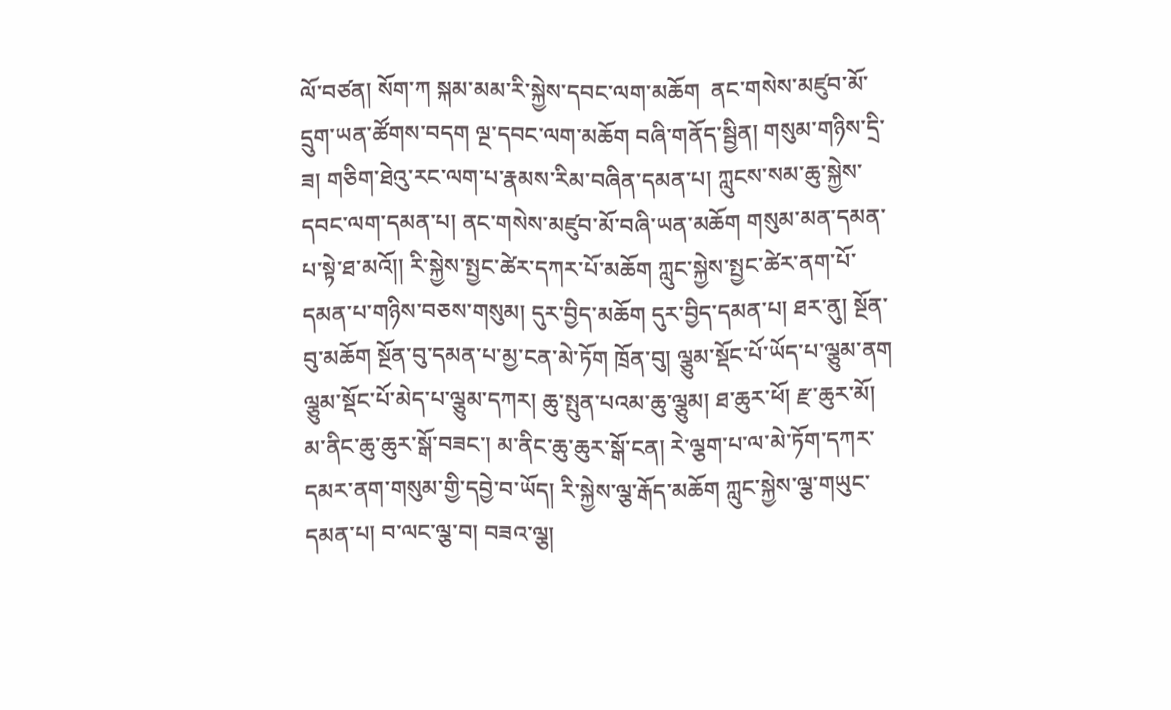ལོ་བཙན། སོག་ཀ སྐམ་མམ་རི་སྐྱེས་དབང་ལག་མཆོག  ནང་གསེས་མཛུབ་མོ་དྲུག་ཡན་ཚོགས་བདག ལྔ་དབང་ལག་མཆོག བཞི་གནོད་སྦྱིན། གསུམ་གཉིས་དྲི་ཟ། གཅིག་ཐེའུ་རང་ལག་པ་རྣམས་རིམ་བཞིན་དམན་པ། ཀླུངས་སམ་ཆུ་སྐྱེས་དབང་ལག་དམན་པ། ནང་གསེས་མཛུབ་མོ་བཞི་ཡན་མཆོག གསུམ་མན་དམན་པ་སྟེ་ཐ་མའོ།། རི་སྐྱེས་སྤྱང་ཚེར་དཀར་པོ་མཆོག ཀླུང་སྐྱེས་སྤྱང་ཚེར་ནག་པོ་དམན་པ་གཉིས་བཅས་གསུམ། དུར་བྱིད་མཆོག དུར་བྱིད་དམན་པ། ཐར་ནུ། སྔོན་བུ་མཆོག སྔོན་བུ་དམན་པ་མྱ་ངན་མེ་ཏོག ཁྲོན་བུ། ལྕུམ་སྡོང་པོ་ཡོད་པ་ལྕུམ་ནག ལྕུམ་སྡོང་པོ་མེད་པ་ལྕུམ་དཀར། ཆུ་སྤུན་པའམ་ཆུ་ལྕུམ། ཐ་ཆུར་ཕོ། རྫ་ཆུར་མོ། མ་ནིང་ཆུ་ཆུར་སྒོ་བཟང་། མ་ནིང་ཆུ་ཆུར་སྒོ་ངན། རེ་ལྕག་པ་ལ་མེ་ཏོག་དཀར་དམར་ནག་གསུམ་གྱི་དབྱེ་བ་ཡོད། རི་སྐྱེས་ལྕ་རྒོད་མཆོག ཀླུང་སྐྱེས་ལྕ་གཡུང་དམན་པ། བ་ལང་ལྕ་བ། བཟའ་ལྕ།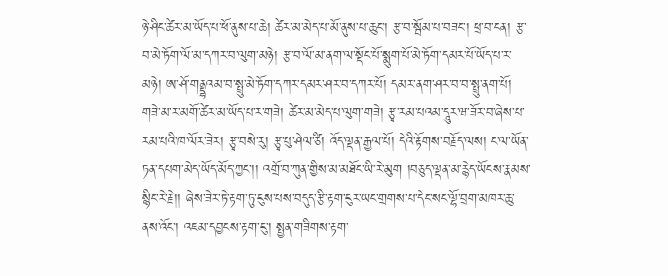ཉེ་ཤིང་ཚེར་མ་ཡོད་པ་ཕོ་ནུས་པ་ཆེ། ཚེར་མ་མེད་པ་མོ་ནུས་པ་ཆུང་། རྩ་བ་སྦོམ་པ་བཟང་། ཕྲ་བ་ངན། རྩ་བ་མེ་ཏོག་ལོ་མ་དཀར་བ་ལུག་མཉེ། རྩ་བ་ལོ་མ་ནག་ལ་སྡོང་པོ་སྨུག་པོ་མེ་ཏོག་དམར་པོ་ཡོད་པ་ར་མཉེ། ཨ་ཤོ་གནྡྷའམ་བ་སྤྲུ་མེ་ཏོག་དཀར་དམར་ཤར་བ་དཀར་པོ། དམར་ནག་ཤར་བ་བ་སྤྲུ་ནག་པོ། གཟེ་མ་ར་མགོ་ཚེར་མ་ཡོད་པ་ར་གཟེ། ཚེར་མ་མེད་པ་ལུག་གཟེ། རྩྭ་རམ་པའམ་དཱུར་ཝ་ཟོར་བ་ཞེས་པ་རམ་པའི་ཁ་ལོར་ཟེར། རྩྭ་བསེ་རུ། རྩྭ་པུ་ཤེལ་ཙི། འོད་ལྡན་རྒྱལ་པོ། དེའི་རྟོགས་བརྗོད་ལས། ང་ལ་ཡོན་ཏན་དཔག་མེད་ཡོད་མོད་ཀྱང་།། འགྲོ་བ་ཀུན་གྱིས་མ་མཐོང་ཡི་རེ་མུག །བཅུད་ལྡན་མ་རྙེད་ཡོངས་རྣམས་སྙིང་རེ་རྗེ།། ཞེས་ཟེར་ཏེ་རྟག་ཏུ་ངུས་པས་བདུད་རྩི་རྟག་ངུར་ཡང་གྲགས་པ་དེང་སང་ལྷོ་བྲག་མཁར་ཆུ་ནས་འོང་། འཇམ་དབྱངས་རྟག་ངུ་། སྤྱན་གཟིགས་རྟག་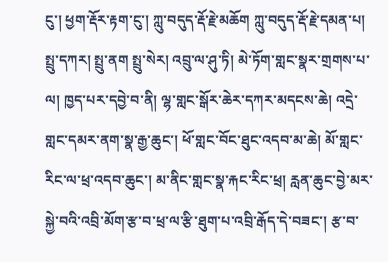ངུ་། ཕྱག་རྡོར་རྟག་ངུ་། ཀླུ་བདུད་རྡོ་རྗེ་མཆོག ཀླུ་བདུད་རྡོ་རྗེ་དམན་པ། སྤྲུ་དཀར། སྤྲུ་ནག སྤྲུ་སེར། འབྲུ་ལ་ཤུ་ཏི། མེ་ཏོག་གླང་སྣར་གྲགས་པ་ལ། ཁྱད་པར་དབྱེ་བ་ནི། ལྷ་གླང་སྒོར་ཆེར་དཀར་མདངས་ཆེ། འདྲེ་གླང་དམར་ནག་སྣ་རྒྱ་ཆུང་། ཕོ་གླང་བོང་ཐུང་འདབ་མ་ཆེ། མོ་གླང་རིང་ལ་ཕྲ་འདབ་ཆུང་། མ་ནིང་གླང་སྣ་རྐང་རིང་ཕྲ། རླན་ཆུང་བྱེ་མར་སྐྱེ་བའི་འབྲི་མོག་རྩ་བ་ཕྲ་ལ་རྩི་ཐུག་པ་འབྲི་རྒོད་དེ་བཟང་། རྩ་བ་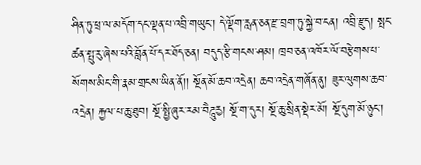ཤིན་ཏུ་ཕྲ་ལ་མདོག་དང་ལྡན་པ་འབྲི་གཡུང་། དེ་ལྡོག་རླན་ཅན་རྫ་བྲག་ཏུ་སྐྱེ་བ་ངན། འབྲི་རྫུད། སྤང་ཚན་སྤུ་རུ་ཞེས་པའི་བློན་པོ་དར་ཐོད་ཅན། བདུད་རྩི་གངས་ཤམ། ཁྲབ་ཅན་འཁོར་ལོ་བརྩེགས་པ་སོགས་མིང་གི་རྣམ་གྲངས་ཡིན་ནོ།། སྔོན་མོ་ཆབ་འདྲེན། ཆབ་འདྲེན་གཞོན་ནུ། ཟུར་ལུགས་ཆབ་འདྲེན། རྐྱལ་པ་ཆུ་ཐུབ། སྔོ་སྤྱི་ཞུར་རམ་བཻཌཱུརྱ། སྔོ་ག་དུར། སྔོ་ཆུ་སྲིན་སྡེར་མོ། སྔོ་དུག་མོ་ཉུང་།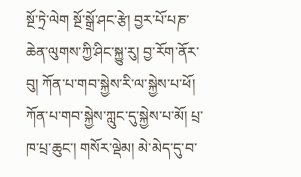སྔོ་ཏྲེ་ལེག སྔོ་སྒྲོ་ཤང་རྩེ། བྱར་པོ་པཎ་ཆེན་ལུགས་ཀྱི་ཤིང་སྐྱུ་རུ། བྱ་རོག་ནོར་བུ། ཀོན་པ་གབ་སྐྱེས་རི་ལ་སྐྱེས་པ་ཕོ། ཀོན་པ་གབ་སྐྱེས་ཀླུང་དུ་སྐྱེས་པ་མོ། པྲ་ཁ་པྲ་ཆུང་། གསོར་ལྡེམ། མེ་མེད་དུ་བ་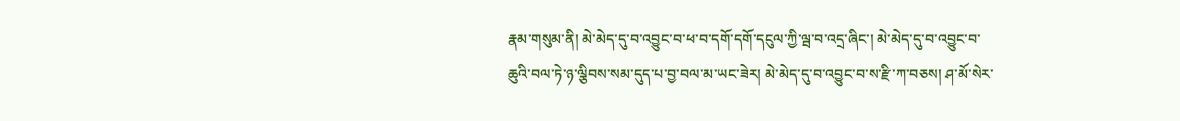རྣམ་གསུམ་ནི། མེ་མེད་དུ་བ་འབྱུང་བ་ཕ་བ་དགོ་དགོ་དངུལ་ཀྱི་ལྦ་བ་འདྲ་ཞིང་། མེ་མེད་དུ་བ་འབྱུང་བ་ཆུའི་བལ་ཏེ་ཉ་ལྕིབས་སམ་དུད་པ་བྱ་བལ་མ་ཡང་ཟེར། མེ་མེད་དུ་བ་འབྱུང་བ་ས་རྫི་ཀ་བཅས། ཤ་མོ་སེར་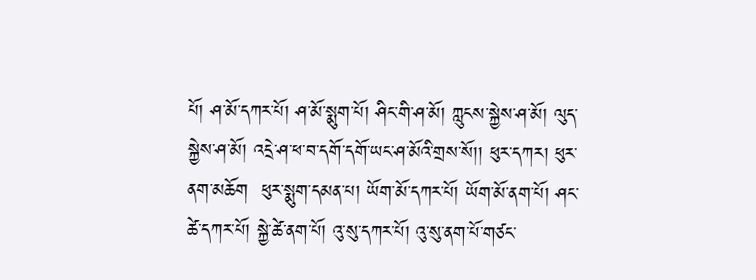པོ། ཤ་མོ་དཀར་པོ། ཤ་མོ་སྨུག་པོ། ཤིང་གི་ཤ་མོ། ཀླུངས་སྐྱེས་ཤ་མོ། ལུད་སྐྱེས་ཤ་མོ། འདྲེ་ཤ་ཕ་བ་དགོ་དགོ་ཡང་ཤ་མོའི་གྲས་སོ།། ཕུར་དཀར། ཕུར་ནག་མཆོག  ཕུར་སྨུག་དམན་པ། ཡོག་མོ་དཀར་པོ། ཡོག་མོ་ནག་པོ། ཤང་ཚེ་དཀར་པོ། སྐྱེ་ཚེ་ནག་པོ། འུ་སུ་དཀར་པོ། འུ་སུ་ནག་པོ་གཙང་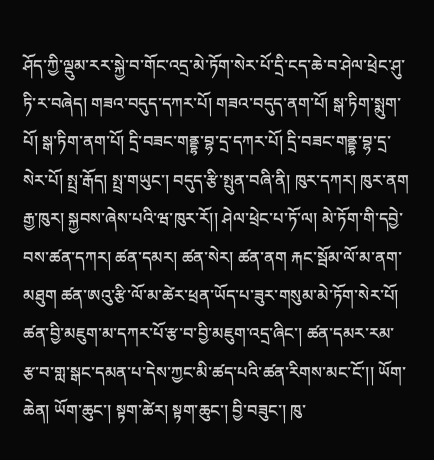ཤོད་ཀྱི་ལྡུམ་རར་སྐྱེ་བ་གོང་འདྲ་མེ་ཏོག་སེར་པོ་དྲི་ངད་ཆེ་བ་ཤེལ་ཕྲེང་ཤུ་ཏི་ར་བཞེད། གཟའ་བདུད་དཀར་པོ། གཟའ་བདུད་ནག་པོ། སྒ་ཏིག་སྨུག་པོ། སྒ་ཏིག་ནག་པོ། དྲི་བཟང་གནྡྷ་བྷ་དྲ་དཀར་པོ། དྲི་བཟང་གནྡྷ་བྷ་དྲ་སེར་པོ། སྤྲ་རྒོད། སྤྲ་གཡུང་། བདུད་རྩི་སྤུན་བཞི་ནི། ཁུར་དཀར། ཁུར་ནག རྒྱ་ཁུར། སྐྱབས་ཞེས་པའི་ཝ་ཁུར་རོ།། ཤེལ་ཕྲེང་པ་ཏོ་ལ། མེ་ཏོག་གི་དབྱེ་བས་ཚན་དཀར། ཚན་དམར། ཚན་སེར། ཚན་ནག རྐང་སྦོམ་ལོ་མ་ནག་མཐུག ཚན་ཨའུ་རྩི་ལོ་མ་ཚེར་ཕྲན་ཡོད་པ་ཟུར་གསུམ་མེ་ཏོག་སེར་པོ། ཚན་བྱི་མཇུག་མ་དཀར་པོ་རྩ་བ་བྱི་མཇུག་འདྲ་ཞིང་། ཚན་དམར་རམ་རྩ་བ་གླ་སྒང་དམན་པ་དེས་ཀྱང་མི་ཚད་པའི་ཚན་རིགས་མང་ངོ་།། ཡོག་ཆེན། ཡོག་ཆུང་། སྟག་ཚེར། སྟག་ཆུང་། བྱི་བཟུང་། ཁུ་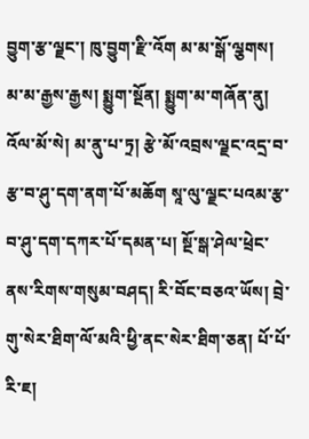བྱུག་རྩ་ལྗང་། ཁུ་བྱུག་རྫི་འོག མ་མ་སྒོ་ལྕགས། མ་མ་རྒྱས་རྒྱས། སྨྱུག་སྔོན། སྨྱུག་མ་གཞོན་ནུ། འོལ་མོ་སེ། མ་ནུ་པ་ཏྲ། རྩེ་མོ་འབྲས་ལྗང་འདྲ་བ་རྩ་བ་ཤུ་དག་ནག་པོ་མཆོག སཱ་ལུ་ལྗང་པའམ་རྩ་བ་ཤུ་དག་དཀར་པོ་དམན་པ། སྔོ་སྒ་ཤེལ་ཕྲེང་ནས་རིགས་གསུམ་བཤད། རི་བོང་བཅའ་ཡོས། བྲེ་གུ་སེར་ཐིག་ལོ་མའི་ཕྱི་ནང་སེར་ཐིག་ཅན། པོ་པོ་རི་ཇ།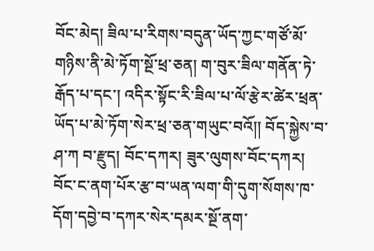བོང་མེད། ཟིལ་པ་རིགས་བདུན་ཡོད་ཀྱང་གཙོ་མོ་གཉིས་ནི་མེ་ཏོག་སྔོ་ཕྲ་ཅན། ག་བུར་ཟིལ་གནོན་ཏེ་རྒོད་པ་དང་། འདིར་སྟོང་རི་ཟིལ་པ་ལོ་རྩེར་ཚེར་ཕྲན་ཡོད་པ་མེ་ཏོག་སེར་ཕྲ་ཅན་གཡུང་བའོ།། བོད་སྐྱེས་བ་ཤ་ཀ བ་རྫུད། བོང་དཀར། ཟུར་ལུགས་བོང་དཀར། བོང་ང་ནག་པོར་རྩ་བ་ཡན་ལག་གི་དུག་སོགས་ཁ་དོག་དབྱེ་བ་དཀར་སེར་དམར་སྔོ་ནག་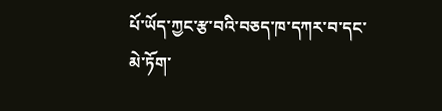པོ་ཡོད་ཀྱང་རྩ་བའི་བཅད་ཁ་དཀར་བ་དང་མེ་ཏོག་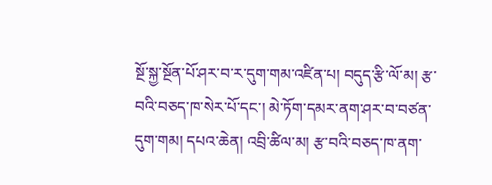སྔོ་སྐྱ་སྔོན་པོ་ཤར་བ་ར་དུག་གམ་འཛིན་པ། བདུད་རྩི་ལོ་མ། རྩ་བའི་བཅད་ཁ་སེར་པོ་དང་། མེ་ཏོག་དམར་ནག་ཤར་བ་བཙན་དུག་གམ། དཔའ་ཆེན། འབྲི་ཚིལ་མ། རྩ་བའི་བཅད་ཁ་ནག་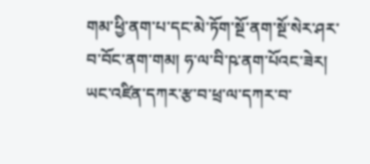གམ་ཕྱི་ནག་པ་དང་མེ་ཏོག་སྔོ་ནག་སྔོ་སེར་ཤར་བ་བོང་ནག་གམ། ཧ་ལ་བི་ཥ་ནག་པོའང་ཟེར། ཡང་འཛིན་དཀར་རྩ་བ་ཕྲ་ལ་དཀར་བ་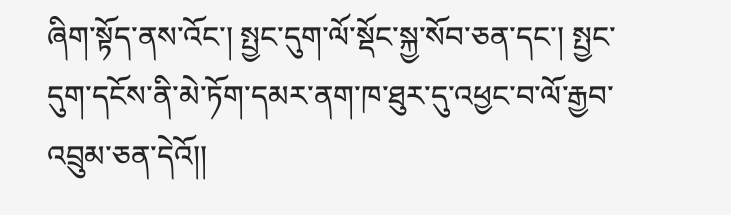ཞིག་སྟོད་ནས་འོང་། སྤྱང་དུག་ལོ་སྡོང་སྐྱ་སོབ་ཅན་དང་། སྤྱང་དུག་དངོས་ནི་མེ་ཏོག་དམར་ནག་ཁ་ཐུར་དུ་འཕྱང་བ་ལོ་རྒྱབ་འབྲུམ་ཅན་དེའོ།།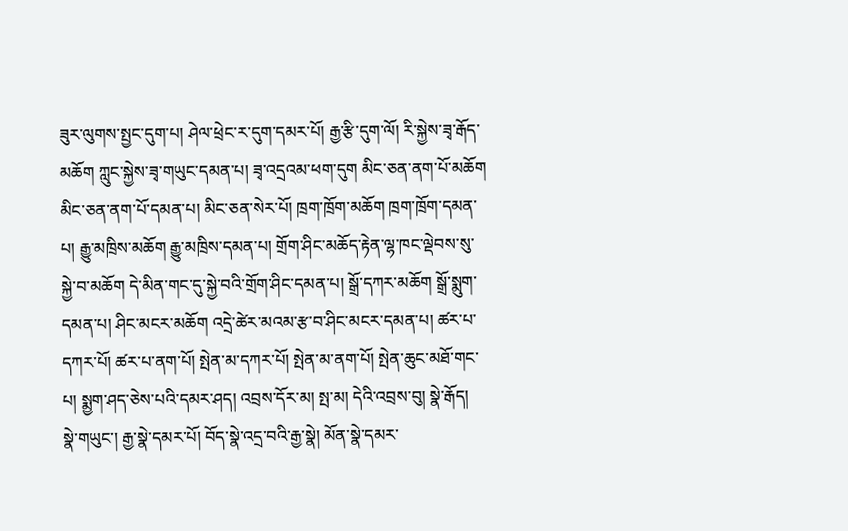ཟུར་ལུགས་སྤྱང་དུག་པ། ཤེལ་ཕྲེང་ར་དུག་དམར་པོ། རྒྱ་རྩི་དུག་ལོ། རི་སྐྱེས་ཟྭ་རྒོད་མཆོག ཀླུང་སྐྱེས་ཟྭ་གཡུང་དམན་པ། ཟྭ་འདྲའམ་ཕག་དུག མིང་ཅན་ནག་པོ་མཆོག མིང་ཅན་ནག་པོ་དམན་པ། མིང་ཅན་སེར་པོ། ཁྲག་ཁྲོག་མཆོག ཁྲག་ཁྲོག་དམན་པ། རྒྱུ་མཁྲིས་མཆོག རྒྱུ་མཁྲིས་དམན་པ། གྲོག་ཤིང་མཆོད་རྟེན་ལྷ་ཁང་ལྡེབས་སུ་སྐྱེ་བ་མཆོག དེ་མིན་གང་དུ་སྐྱེ་བའི་གྲོག་ཤིང་དམན་པ། སྒྲོ་དཀར་མཆོག སྒྲོ་སྨུག་དམན་པ། ཤིང་མངར་མཆོག འདྲེ་ཚེར་མའམ་རྩ་བ་ཤིང་མངར་དམན་པ། ཚར་པ་དཀར་པོ། ཚར་པ་ནག་པོ། སྤེན་མ་དཀར་པོ། སྤེན་མ་ནག་པོ། སྤེན་ཆུང་མཐོ་གང་པ། སྨྱག་ཤད་ཅེས་པའི་དམར་ཤད། འབྲས་དོར་མ། སྤ་མ། དེའི་འབྲས་བུ། སྣེ་རྒོད། སྣེ་གཡུང་། རྒྱ་སྣེ་དམར་པོ། བོད་སྣེ་འདྲ་བའི་རྒྱ་སྣེ། མོན་སྣེ་དམར་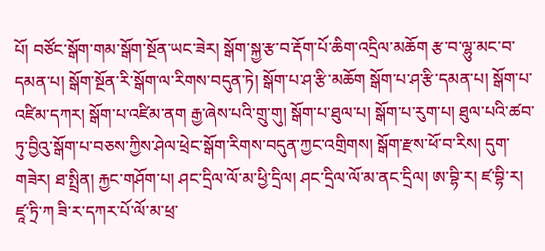པོ། བཙོང་སྒོག་གམ་སྒོག་སྔོན་ཡང་ཟེར། སྒོག་སྐྱ་རྩ་བ་རྡོག་པོ་ཆིག་འདྲིལ་མཆོག རྩ་བ་ལྷུ་མང་བ་དམན་པ། སྒོག་སྔོན་རི་སྒོག་ལ་རིགས་བདུན་ཏེ། སྒོག་པ་ཤ་རྩི་མཆོག སྒོག་པ་ཤ་རྩི་དམན་པ། སྒོག་པ་འཛིམ་དཀར། སྒོག་པ་འཛིམ་ནག རྒྱ་ཞེས་པའི་གྲུ་གུ། སྒོག་པ་ཐུལ་པ། སྒོག་པ་རུག་པ། ཐུལ་པའི་ཚབ་ཏུ་བྱིའུ་སྒོག་པ་བཅས་ཀྱིས་ཤེལ་ཕྲེང་སྒོག་རིགས་བདུན་ཀྱང་འགྲིགས། སྒོག་རྫས་ཕོ་བ་རིས། དུག་གཟེར། ཐ་སྤྲིན། རྐྱང་གཤོག་པ། ཤང་དྲིལ་ལོ་མ་ཕྱི་དྲིལ། ཤང་དྲིལ་ལོ་མ་ནང་དྲིལ། ཨ་བྷི་ར། ཛ་བྷི་ར། ཛཱ་ཏྲི་ཀ ཟི་ར་དཀར་པོ་ལོ་མ་ཕྲ་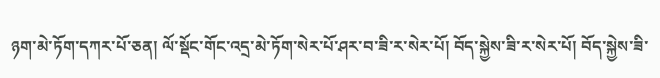ཉག་མེ་ཏོག་དཀར་པོ་ཅན། ལོ་སྡོང་གོང་འདྲ་མེ་ཏོག་སེར་པོ་ཤར་བ་ཟི་ར་སེར་པོ། བོད་སྐྱེས་ཟི་ར་སེར་པོ། བོད་སྐྱེས་ཟི་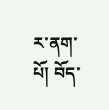ར་ནག་པོ། བོད་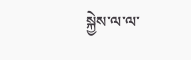སྐྱེས་ལ་ལ་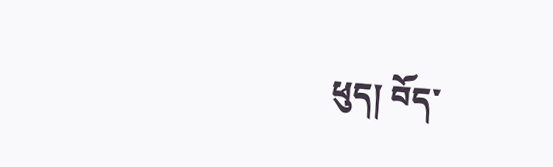ཕུད། བོད་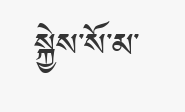སྐྱེས་སོ་མ་